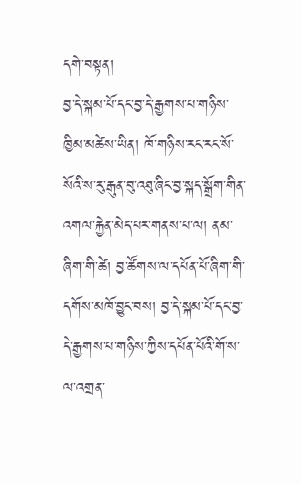དགེ་བསྟན།
བྱ་དེ་སྐམ་པོ་དང་བྱ་དེ་རྒྱགས་པ་གཉིས་ཁྱིམ་མཚེས་ཡིན། ཁོ་གཉིས་རང་རང་སོ་སོའི་ས་རུ་རྒུན་བུ་འཐུ་ཞིང་བྱ་སྐད་སྒྲོག་གིན་འགལ་རྐྱེན་མེད་པར་གནས་པ་ལ། ནམ་ཞིག་གི་ཚེ། བྱ་ཚོགས་ལ་དཔོན་པོ་ཞིག་གི་དགོས་མཁོ་བྱུང་བས། བྱ་དེ་སྐམ་པོ་དང་བྱ་དེ་རྒྱགས་པ་གཉིས་ཀྱིས་དཔོན་པོའི་གོ་ས་ལ་འགྲན་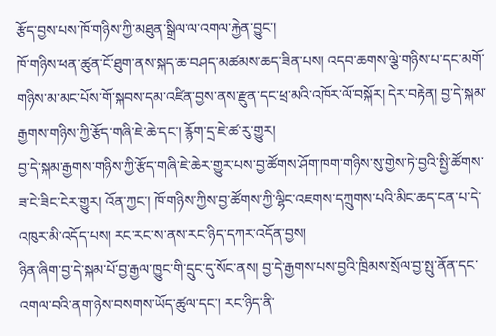རྩོད་བྱས་པས་ཁོ་གཉིས་ཀྱི་མཐུན་སྒྲིལ་ལ་འགལ་རྐྱེན་བྱུང་།
ཁོ་གཉིས་ཕན་ཚུན་ངོ་ཐུག་ནས་སྐད་ཆ་བཤད་མཚམས་ཆད་ཟིན་པས། འདབ་ཆགས་ལྕེ་གཉིས་པ་དང་མགོ་གཉིས་མ་མང་པོས་གོ་སྐབས་དམ་འཛིན་བྱས་ནས་རྫུན་དང་ཕྲ་མའི་འཁོར་ལོ་བསྐོར། དེར་བརྟེན། བྱ་དེ་སྐམ་རྒྱགས་གཉིས་ཀྱི་རྩོད་གཞི་ཇེ་ཆེ་དང་། རྙོག་དྲ་ཇེ་ཚ་རུ་གྱུར།
བྱ་དེ་སྐམ་རྒྱགས་གཉིས་ཀྱི་རྩོད་གཞི་ཇེ་ཆེར་གྱུར་པས་བྱ་ཚོགས་ཤོག་ཁག་གཉིས་སུ་གྱེས་ཏེ་བྱའི་སྤྱི་ཚོགས་ཟ་ངེ་ཟིང་ངེར་གྱུར། འོན་ཀྱང་། ཁོ་གཉིས་ཀྱིས་བྱ་ཚོགས་ཀྱི་ལྷིང་འཇགས་དཀྲུགས་པའི་མིང་ཆད་ངན་པ་དེ་འཁུར་མི་འདོད་པས། རང་རང་ས་ནས་རང་ཉིད་དཀར་འདོན་བྱས།
ཉིན་ཞིག་བྱ་དེ་སྐམ་པོ་བྱ་རྒྱལ་ཁྱུང་གི་དྲུང་དུ་སོང་ནས། བྱ་དེ་རྒྱགས་པས་བྱའི་ཁྲིམས་སྲོལ་བྱ་སྤུ་ནོན་དང་འགལ་བའི་ནག་ཉེས་བསགས་ཡོད་ཚུལ་དང་། རང་ཉིད་ནི་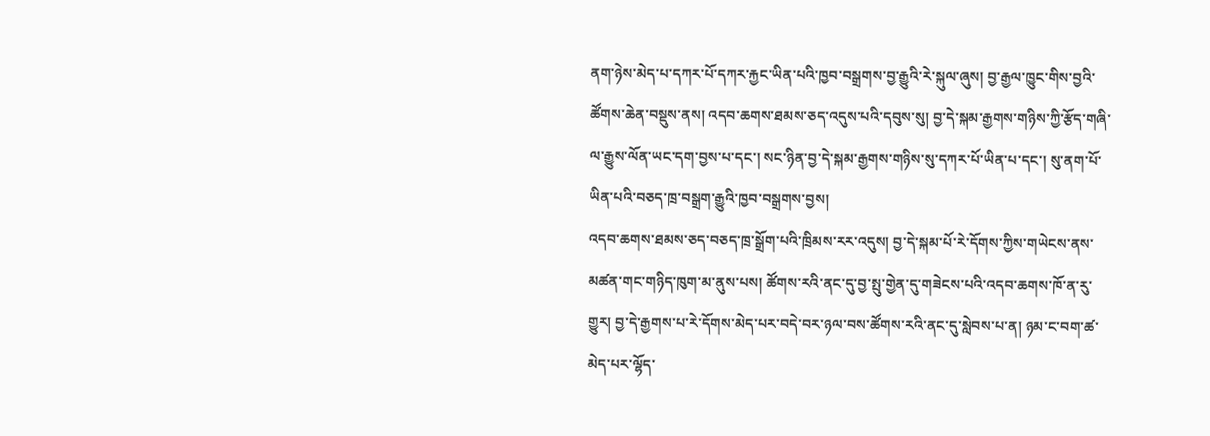ནག་ཉེས་མེད་པ་དཀར་པོ་དཀར་རྐྱང་ཡིན་པའི་ཁྱབ་བསྒྲགས་བྱ་རྒྱུའི་རེ་སྐུལ་ཞུས། བྱ་རྒྱལ་ཁྱུང་གིས་བྱའི་ཚོགས་ཆེན་བསྡུས་ནས། འདབ་ཆགས་ཐམས་ཅད་འདུས་པའི་དབུས་སུ། བྱ་དེ་སྐམ་རྒྱགས་གཉིས་ཀྱི་རྩོད་གཞི་ལ་རྒྱུས་ལོན་ཡང་དག་བྱས་པ་དང་། སང་ཉིན་བྱ་དེ་སྐམ་རྒྱགས་གཉིས་སུ་དཀར་པོ་ཡིན་པ་དང་། སུ་ནག་པོ་ཡིན་པའི་བཅད་ཁྲ་བསྒྲག་རྒྱུའི་ཁྱབ་བསྒྲགས་བྱས།
འདབ་ཆགས་ཐམས་ཅད་བཅད་ཁྲ་སྒྲོག་པའི་ཁྲིམས་རར་འདུས། བྱ་དེ་སྐམ་པོ་རེ་དོགས་ཀྱིས་གཡེངས་ནས་མཚན་གང་གཉིད་ཁུག་མ་ནུས་པས། ཚོགས་རའི་ནང་དུ་བྱ་སྤུ་གྱེན་དུ་གཟེངས་པའི་འདབ་ཆགས་ཁོ་ན་རུ་གྱུར། བྱ་དེ་རྒྱགས་པ་རེ་དོགས་མེད་པར་བདེ་བར་ཉལ་བས་ཚོགས་རའི་ནང་དུ་སླེབས་པ་ན། ཉམ་ང་བག་ཚ་མེད་པར་ལྷོད་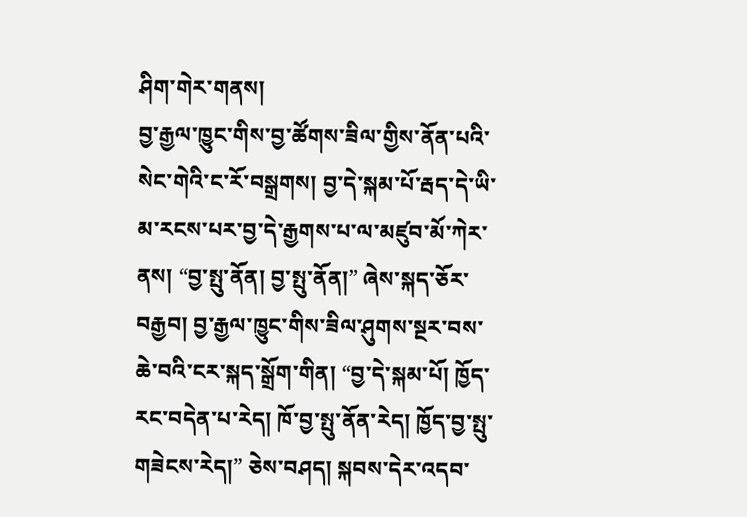ཤིག་གེར་གནས།
བྱ་རྒྱལ་ཁྱུང་གིས་བྱ་ཚོགས་ཟིལ་གྱིས་ནོན་པའི་སེང་གེའི་ང་རོ་བསྒྲགས། བྱ་དེ་སྐམ་པོ་རྦད་དེ་ཡི་མ་རངས་པར་བྱ་དེ་རྒྱགས་པ་ལ་མཛུབ་མོ་ཀེར་ནས། “བྱ་སྤུ་ནོན། བྱ་སྤུ་ནོན།” ཞེས་སྐད་ཅོར་བརྒྱབ། བྱ་རྒྱལ་ཁྱུང་གིས་ཟིལ་ཤུགས་སྔར་བས་ཆེ་བའི་ངར་སྐད་སྒྲོག་གིན། “བྱ་དེ་སྐམ་པོ། ཁྱོད་རང་བདེན་པ་རེད། ཁོ་བྱ་སྤུ་ནོན་རེད། ཁྱོད་བྱ་སྤུ་གཟེངས་རེད།” ཅེས་བཤད། སྐབས་དེར་འདབ་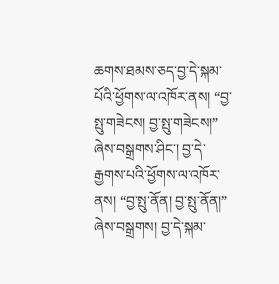ཆགས་ཐམས་ཅད་བྱ་དེ་སྐམ་པོའི་ཕྱོགས་ལ་འཁོར་ནས། “བྱ་སྤུ་གཟེངས། བྱ་སྤུ་གཟེངས།” ཞེས་བསྒྲགས་ཤིང་། བྱ་དེ་རྒྱགས་པའི་ཕྱོགས་ལ་འཁོར་ནས། “བྱ་སྤུ་ནོན། བྱ་སྤུ་ནོན།” ཞེས་བསྒྲགས། བྱ་དེ་སྐམ་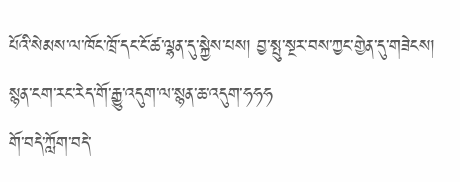པོའི་སེམས་ལ་ཁོང་ཁྲོ་དང་ངོ་ཚ་ལྷན་དུ་སྐྱེས་པས། བྱ་སྤུ་སྔར་བས་ཀྱང་གྱེན་དུ་གཟེངས།
སྙན་ངག་རང་རེད་གོ་རྒྱུ་འདུག་ལ་སྙན་ཆ་འདུག་ཧཧཧ
གོ་བདེ་ཀློག་བདེ་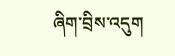ཞིག་བྲིས་འདུག